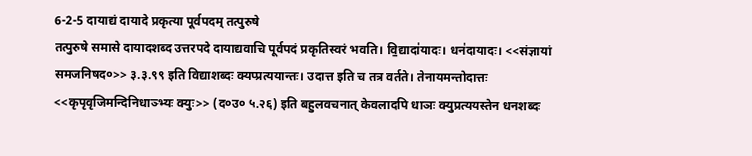6-2-5 दायाद्यं दायादे प्रकृत्या पूर्वपदम् तत्पुरुषे
तत्पुरुषे समासे दायादशब्द उत्तरपदे दायाद्यवाचि पूर्वपदं प्रकृतिस्वरं भवति। वि॒द्यादा॑यादः। धन॑दायादः। <<संज्ञायां समजनिषद०>> ३.३.९९ इति विद्याशब्दः क्यप्प्रत्ययान्तः। उदात्त इति च तत्र वर्तते। तेनायमन्तोदात्तः <<कृपृवृजिमन्दिनिधाञ्भ्यः क्युः>> (द०उ० ५.२६) इति बहुलवचनात् केवलादपि धाञः क्युप्रत्ययस्तेन धनशब्दः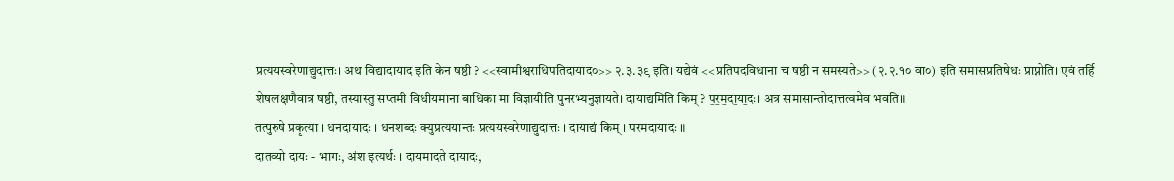प्रत्ययस्वरेणाद्युदात्तः। अथ विद्यादायाद इति केन षष्ठी ? <<स्वामीश्वराधिपतिदायाद०>> २.३.३९ इति। यद्येवं <<प्रतिपदविधाना च षष्ठी न समस्यते>> (२.२.१० वा०) इति समासप्रतिषेधः प्राप्नोति। एवं तर्हि शेषलक्षणैवात्र षष्ठी, तस्यास्तु सप्तमी विधीयमाना बाधिका मा विज्ञायीति पुनरभ्यनुज्ञायते। दायाद्यमिति किम् ? प॒र॒म॒दा॒या॒दः। अत्र समासान्तोदात्तत्वमेव भवति॥
तत्पुरुषे प्रकृत्या । धनदायादः । धनशब्दः क्युप्रत्ययान्तः प्रत्ययस्वरेणाद्युदात्तः । दायाद्यं किम् । परमदायादः ॥
दातव्यो दायः - भागः, अंश इत्यर्थः । दायमादते दायादः,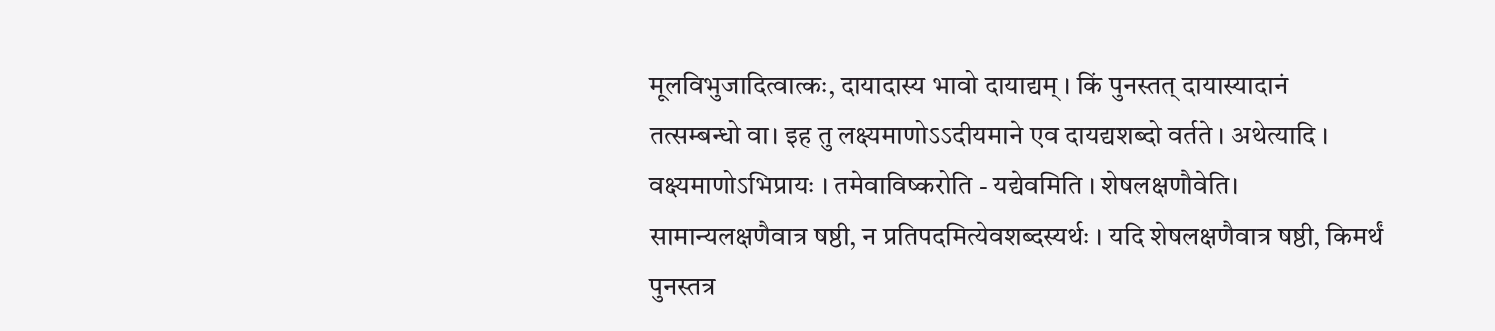मूलविभुजादित्वात्कः, दायादास्य भावो दायाद्यम् । किं पुनस्तत् दायास्यादानं तत्सम्बन्धो वा। इह तु लक्ष्यमाणोऽऽदीयमाने एव दायद्यशब्दो वर्तते । अथेत्यादि । वक्ष्यमाणोऽभिप्रायः । तमेवाविष्करोति - यद्येवमिति । शेषलक्षणौवेति। सामान्यलक्षणैवात्र षष्ठी, न प्रतिपदमित्येवशब्दस्यर्थः । यदि शेषलक्षणैवात्र षष्ठी, किमर्थं पुनस्तत्र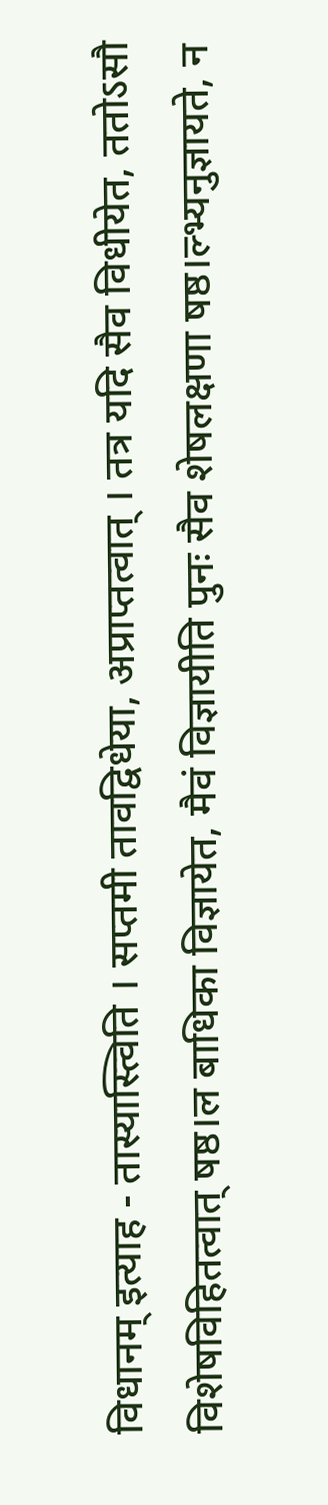विधानम् इत्याह - तास्यास्त्विति । सप्तमी तावद्विधेया, अप्राप्तत्वात् । तत्र यदि सैव विधीयेत, ततोऽसौ विशेषविहितत्वात् षष्ठ।ल बाधिका विज्ञायेत, मैवं विज्ञायीति पुनः सैव शेषलक्षणा षष्ठ।ल्भ्यनुज्ञायते, न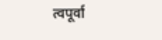त्वपूर्वा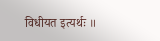विधीयत इत्यर्थः ॥